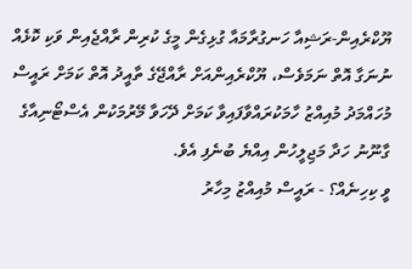ޔޫކްރެއިން-ރަޝިއާ ހަނގުރާމައާ ގުޅިގެން މީގެ ކުރިން ރާއްޖެއިން ވަކި ކޮޅެއް ނުނަގާ އޮތް ނަމަވެސް، ޔޫކްރެއިންއަށް ރާއްޖޭގެ ތާއީދު އޮތް ކަމަށް ރައީސް މުހައްމަދު މުއިއްޒު ހާމަކުރައްވާފައިވާ ކަމަށް ދޭހަވާ މޭރުމަކުން އެސްޓޯނިއާގެ ގާނޫނު ހަދާ މަޖިލީހުން އިއްޔެ ބުނެފި އެވެ.
ވީ ކިހިނެއް؟ - ރައީސް މުއިއްޒު މިހާރު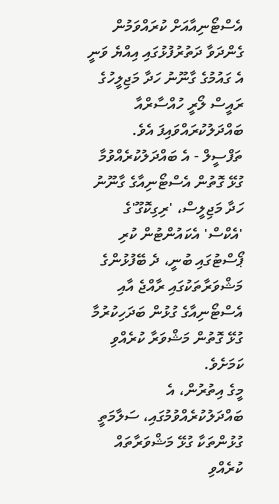އެސްޓޯނިއާއަށް ކުރައްވަމުން ގެންދަވާ ދަތުރުފުޅުގައި އިއްޔެ ވަނީ އެ ގައުމުގެ ގާނޫނު ހަދާ މަޖިލީހުގެ ރައީސް ލޯރީ ހުއްސާރްއާ ބައްދަލުކުރައްވައިފަ އެވެ.
ތަފްސީލް - އެ ބައްދަލުކުރެއްވުމާ ގުޅޭ ގޮތުން އެސްޓޯނިއާގެ ގާނޫނު ހަދާ މަޖިލީސް، 'ރިގިކޮގޫ'ގެ 'އެކްސް' އެކައުންޓުން ކުރި ޕޯސްޓުގައި ބުނީ، ދެ ބޭފުޅުންގެ މަޝްވަރާތަކުގައި ރާއްޖެ އާއި އެސްޓޯނިއާގެ ގުޅުން ބަދަހިކުރުމާ ގުޅޭ ގޮތުން މަޝްވަރާ ކުރެއްވި ކަމަށެވެ.
މީގެ އިތުރުން، އެ ބައްދަލުކުރެއްވުމުގައި، ސަލާމަތީ ގުޅުންތަކާ ގުޅޭ މަޝްވަރާތައް ކުރެއްވި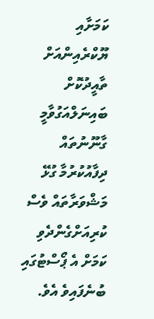ކަމަށާއި ޔޫކްރެއިންއަށް ތާއީދުކޮށް ބައިނަލްއަގުވާމީ ގާނޫނުތައް ދިފާއުކުރުމާ ގުޅޭ މަޝްވަރާތައް ވެސް ކުރިއަށްގެންދެވި ކަމަށް އެ ޕޯސްޓުގައި ބުނެފައިވެ އެވެ.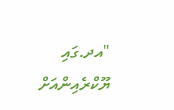"އދ.ގައި ޔޫކްރެއިންއަށް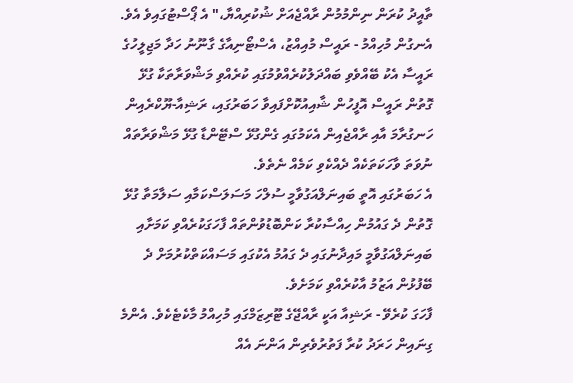ތާއީދު ކުރަން ނިންމުމުން ރާއްޖެއަށް ޝުކުރިއްޔާ،" އެ ޕޯސްޓުގައިވެ އެވެ.
އެނގުން މުހިއްމު - ރައީސް މުއިއްޒު، އެސްޓޯނިއާގެ ގާނޫނު ހަދާ މަޖިލީހުގެ ރައީސާ އެކު ބޭއްވެވި ބައްދަލުކުރެއްވުމުގައި ކުރެއްވި މަޝްވަރާތަކާ ގުޅޭ ގޮތުން ރައީސް އޮފީހުން ޝާއިއުކޮށްފައިވާ ހަބަރުގައި، ރަޝިއާ-ޔޫކްރެއިން ހަނގުރާމަ އާއި ރާއްޖެއިން އެކަމުގައި ގެންގުޅޭ ސްޓޭންޑާ ގުޅޭ މަޝްވަރާތައް ނުވަތަ ވާހަކަތަކެއް ދެއްކެވި ކަމެއް ނެތެވެ.
އެ ހަބަރުގައި އޮތީ ބައިނަލްއަގުވާމީ ސުލްހަ މަސަލަސްކަމާއި ސަލާމަތާ ގުޅޭ ގޮތުން ދެ ގައުމުން ހިއްސާކުރާ ކަންބޮޑުވުންތައް ފާހަގަކުރެއްވި ކަމަށާއި ބައިނަލްއަގުވާމީ މައިދާނުގައި ދެ ގައުމު އެކުގައި މަސައްކަތްކުރުމަށް ދެ ބޭފުޅުން އަޒުމު އާކުރެއްވި ކަމަށެވެ.
ފާހަގަ ކުރެވޭ - ރަޝިއާ އަކީ ރާއްޖޭގެ ޓޫރިޒަމްގައި މުހިއްމު މާކެޓެކެވެ. އެންމެ ގިނައިން ހަރަދު ކުރާ ފަތުރުވެރިން އަންނަ އެއް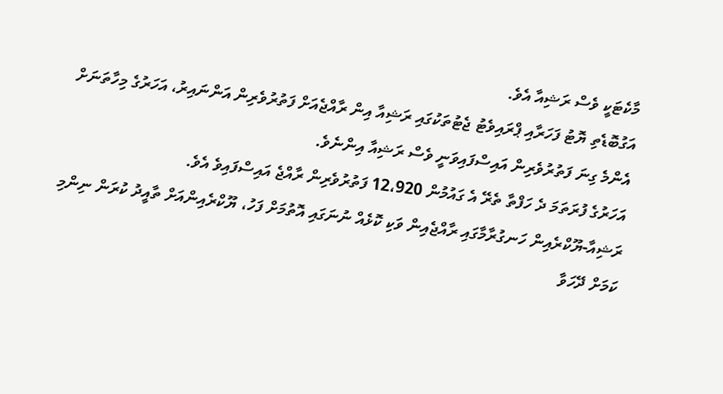މާކެޓަކީ ވެސް ރަޝިއާ އެވެ.
އަގުބޮޑެތި ޔޮޓު ފަހަރާއި ޕްރައިވެޓު ޖެޓުތަކުގައި ރަޝިއާ އިން ރާއްޖެއަށް ފަތުރުވެރިން އަންނައިރު، އަހަރުގެ މިހާތަނަށް އެންމެ ގިނަ ފަތުރުވެރިން އައިސްފައިވަނީ ވެސް ރަޝިއާ އިންނެވެ.
އަހަރުގެ ފުރަތަމަ ދެ ހަފްތާ ތެރޭ އެ ގައުމުން 12،920 ފަތުރުވެރިން ރާއްޖެ އައިސްފައިވެ އެވެ.
ރަޝިއާ-ޔޫކްރެއިން ހަނގުރާމާގައި ރާއްޖެއިން ވަކި ކޮޅެއް ނުނަގައި އޮތުމަށް ފަހު، ޔޫކްރެއިންއަށް ތާއީދު ކުރަން ނިންމި ކަމަށް ދޭހަވާ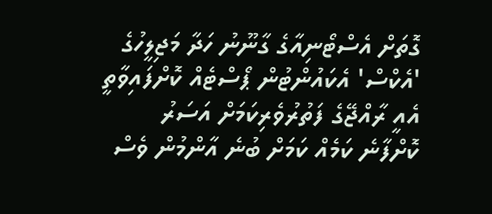ގޮތަށް އެސްޓޯނިއާގެ ގާނޫނު ހަދާ މަޖިލީހުގެ 'އެކްސް' އެކައުންޓުން ޕޯސްޓެއް ކޮށްފައިވާތީ އެއީ ރާއްޖޭގެ ފަތުރުވެރިކަމަށް އަސަރު ކޮށްފާނެ ކަމެއް ކަމަށް ބުނެ އާންމުން ވެސް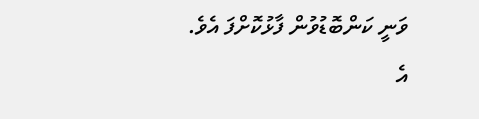ވަނީ ކަންބޮޑުވުން ފާޅުކޮށްފަ އެވެ.
އެ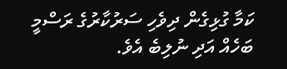ކަމާ ގުޅިގެން ދިވެހި ސަރުކާރުގެ ރަސްމީ ބަހެއް އަދި ނުލިބެ އެވެ.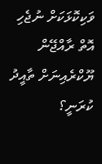ވަކިކޮޅަކަށް ނުޖެހި އޮތް ރާއްޖޭން ޔޫކްރެއިނަށް ތާއީދު ކުރަނީ؟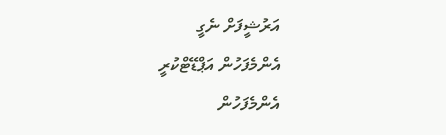އަރުޝީފަށް ނެގީ
އެންމެފަހުން އަޕްޑޭޓްކުރީ
އެންމެފަހުން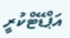އަޕްޑޭޓްކުރީ